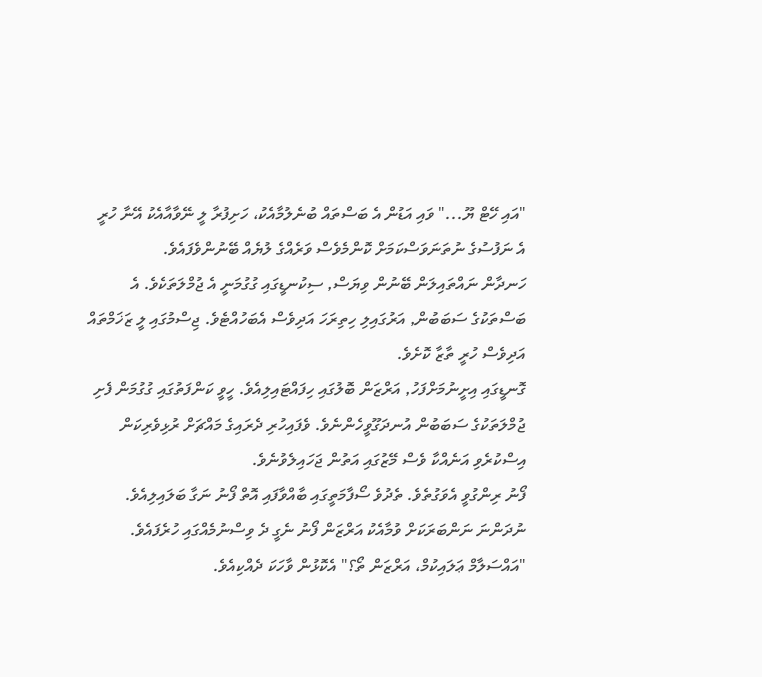"އައި ހޭޓް ޔޫ..." ވައި އަޑުން އެ ބަސްތައް ބުނެލުމާއެކު، ހަށިފުރާ ލީ ނޭވާއާއެކު އޭނާ ހުރީ އެ ނަފުސުގެ ނުތަނަވަސްކަމަށް ކޮންމެވެސް ވަރެއްގެ ލުޔެއް ބޭނުންވެފައެވެ.
ހަނދާން ނައްތައިލަން ބޭނުން ވިޔަސް, ސިކުނޑީގައި ގުގުމަނީ އެ ޖުމްލަތަކެވެ. އެ ބަސްތަކުގެ ސަބަބުން, އަރުގައިލި ހިތިރަހަ އަދިވެސް އެބަހުއްޓެވެ. ޖިސްމުގައި ލީ ޒަޚަމްތައް އަދިވެސް ހުރީ ތާޒާ ކޮށެވެ.
ގޮނޑީގައި އިށީނުމަށްފަހު, އަރްޒަން ބޮލުގައި ހިފައްޓައިލިއެވެ. ހީވީ ކަންފަތުގައި ގުގުމަން ފެށި ޖުމްލަތަކުގެ ސަބަބުން އުނދަގޫވީހެންނެވެ. ވެފައިހުރި ދެރައިގެ މައްޗަށް ރުޅިވެރިކަން އިސްކުރެވި އަނެއްކާ ވެސް މޭޒުގައި އަތުން ޖަހައިލެވުނެވެ.
ފޯނު ރިންގުވީ އެވަގުތެވެ. ތެދުވެ ސޯފާމަތީގައި ބާއްވާފައި އޮތް ފޯނު ނަގާ ބަލައިލިއެވެ. ނުދަންނަ ނަންބަރަކަށް ވުމާއެކު އަރްޒަން ފޯނު ނެގީ ދެ ވިސްނުމެއްގައި ހުރެފައެވެ.
"އައްސަލާމް ޢަލައިކުމް، އަރްޒަން ތޯ؟" އެކޮޅުން ވާހަކަ ދެއްކިއެވެ.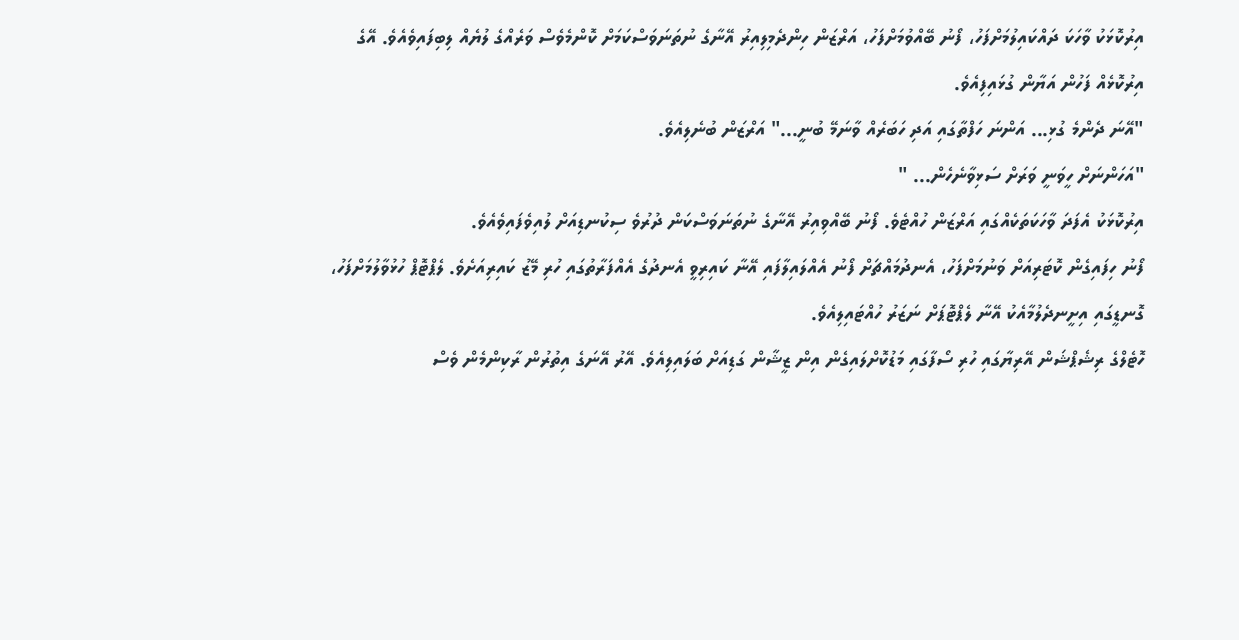އިރުކޮޅަކު ވާހަކަ ދައްކައިލުމަށްފަހު، ފޯނު ބޭއްވުމަށްފަހު، އަރްޒަން ހިންދެމިލިއިރު އޭނާގެ ނުތަނަވަސްކަމަށް ކޮންމެވެސް ވަރެއްގެ ލުޔެއް ލިބިފައިވެއެވެ. އޭގެ އިރުކޮޅެއް ފަހުން އަޔާން ގުޅައިފިއެވެ.
"އޭނަ ދެންމެ ގުޅި... އަންނަ ހަފްތާގައި އަދި ހަބަރެއް ވާނަމޭ ބުނީ..." އަރްޒަން ބުނެލިއެވެ.
"އަހަންނަށް ހީވަނީ ވަރަށް ސަޅިވާނެހެން... "
އިރުކޮޅަކު އެފަދަ ވާހަކަތަކެއްގައި އަރްޒަން ހުއްޓެވެ. ފޯނު ބޭއްވިއިރު އޭނާގެ ނުތަނަވަސްކަން ދުރުވެ ސިކުނޑިއަށް ލުއިވެފައިވެއެވެ.
ފޯނު ހިފައިގެން ކޮޓަރިއަށް ވަނުމަށްފަހު، އެނދުމައްޗަށް ފޯނު އެއްލައިލާފައި އޭނާ ކައިރިވީ އެނދުގެ އެއްފަރާތުގައި ހުރި މޭޒު ކައިރިއަށެވެ. ލެޕްޓޮޕް ހުޅުވާލުމަށްފަހު، ގޮނޑީގައި އިށީނދެލުމާއެކު އޭނާ ލެޕްޓޮޕަށް ނަޒަރު ހުއްޓައިލިއެވެ.
ހޮޓެލްގެ ރިޝެޕްޝަން އޭރިޔާގައި ހުރި ސޯފާގައި މަޑުކޮށްލައިގެން އިން ޒީޝާން ގަޑިއަށް ބަލައިލިއެވެ. އޭރު އޭނަގެ އިތުރުން ރާކިންމެން ވެސް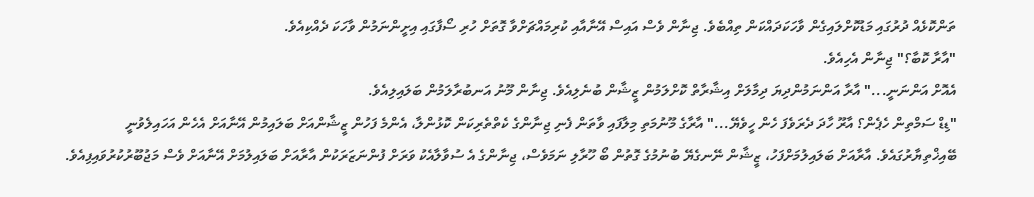ތަންކޮޅެއް ދުރުގައި މަޑުކޮށްލައިގެން ވާހަކަދައްކަން ތިއްބެވެ. ޖިނާން ވެސް އައިސް އޭނާއާއި ކުރިމައްޗަށްވާ ގޮތަށް ހުރި ސޯފާގައި އިށީންނަމުން ވާހަކަ ދެއްކިއެވެ.
"އާރާ ކޮބާ؟" ޖިނާން އެހިއެވެ.
އެއޮށް އަންނަނީ..." އާރާ އަންނަމުންދިޔަ ދިމާލަށް އިޝާރާތް ކޮށްލަމުން ޒީޝާން ބުނެލިއެވެ. ޖިނާން މޫނު އަނބުރާލަމުން ބަލައިލިއެވެ.
"ޑިޑް ސަމްތިން ހެޕެން؟ އާރޫ ހާދަ ދެރަވެފަ ހެން ހީވެޔޭ..." އާރާގެ މޫނުމަތި މިލާފައި ވާތަން ފެނި ޖިނާންގެ ކެތްތެރިކަން ކޮޅުންލާ، އެންމެ ފަހުން ޒީޝާންއަށް ބަލައިމުން އޭނާއަށް އެހެން އަހައިލެވުނީ ބޭއިޚްތިޔާރުގައެވެ. އާރާއަށް ބަލައިލުމަށްފަހު، ޒީޝާން ނޭނގެޔޭ ބުނުމުގެ ގޮތުން ބޯ ހޫރާލި ނަމަވެސް، ޖިނާންގެ އެ ސުވާލާއެކު ވަރަށް ފުންނަޒަރަކުން އާރާއަށް ބަލައިލުމަށް އޭނާއަށް ވެސް މަޖުބޫރުކުރުވައިފިއެވެ.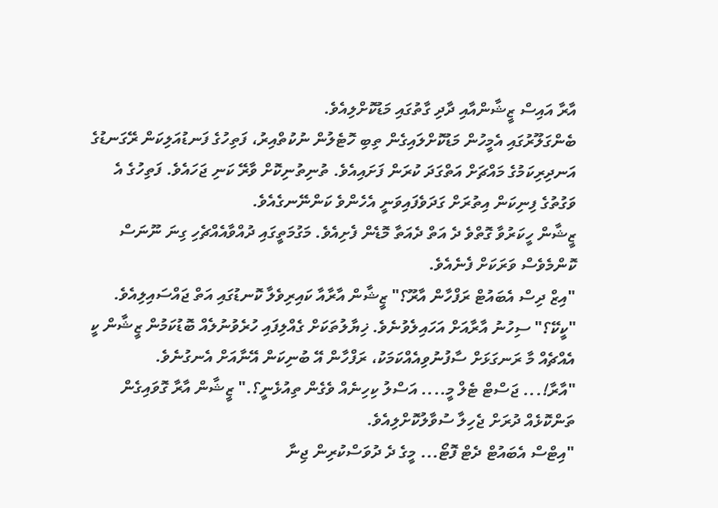އާރާ އައިސް ޒީޝާންއާއި ދާދި ގާތުގައި މަޑުކޮށްލިއެވެ.
ބެންގަލޫރުގައި އެމީހުން މަޑުކޮށްލައިގެން ތިބި ހޮޓެލުން ނުކުތްއިރު، ފަތިހުގެ ފަނޑުއަލިކަން ރޭގަނޑުގެ އަނދިރިކަމުގެ މައްޗަށް އަތްގަދަ ކުރަން ފަށައިއެވެ. ތުނިތުނިކޮށް ވާރޭ ކަނި ޖަހައެވެ. ފަތިހުގެ އެ ވަގުތުގެ ފިނިކަން އިތުރަށް ގަދަވެފައިވަނީ އެހެންވެ ކަންނޭނގެއެވެ.
ޒީޝާން ހީކަރުވާ ގޮތްވެ ދެ އަތް ދެއަތާ މޮޑެން ފެށިއެވެ. މަގުމަތީގައި ދުއްވާއެއްޗެހި ގިނަ ނޫނަސް ކޮންމެވެސް ވަރަކަށް ފެނެއެވެ.
"އިޒް ދިސް އެބައުޓް ރަފްހާން އާރޫ؟" ޒީޝާން އާރާއާ ކައިރިވެލާ ކޮނޑުގައި އަތް ޖައްސައިލިއެވެ.
"ކީކޭ؟" ސިހުނު އާރާއަށް އަހައިލެވުނެވެ. ޚިޔާލުތަކަށް ގެއްލިފައި ހުރެވުނުލެއް ބޮޑުކަމުން ޒީޝާން ކީ އެއްޗެއް މާ ރަނގަޅަށް ސާފުނުވިއެއްކަމަކު، ރަފްހާން އޭ ބުނިކަން އޭނާއަށް އެނގުނެވެ.
"އާރާ!... ޖަސްޓް ޓެލް މީ.... އަސްލު ކިހިނެއް ވެގެން ތިއުޅެނީ؟." ޒީޝާން އާރާ ގޮވައިގެން ތަންކޮޅެއް ދުރަށް ޖެހިލާ ސުވާލުކޮށްލިއެވެ.
"އިޓްސް އެބައުޓް ދެޓް ފޮޓޯ... މީގެ ދެ ދުވަސްކުރިން ޖިނާ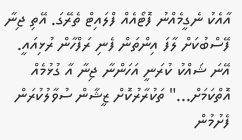އާއެކު ނެގީމެއްނު ފޮޓޯއެއް ފްލައިޓް ތެރޭގަ. އޭތި ޖިނާ ފޭސްބުކަށް ލާފަ އިންތަން ފެނި ރަފްހާން ރުޅިއައީ. އޭނަ ޝައްކު ކުރަނީ އަހަންނާ ޖިނާ އާ ގުޅުމެއް އޮތްކަމަށް..." ތަކުރާރުކޮށް ޒީޝާން ސުވާލުކުރަން ފެށުމުން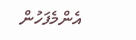އެންމެފަހުން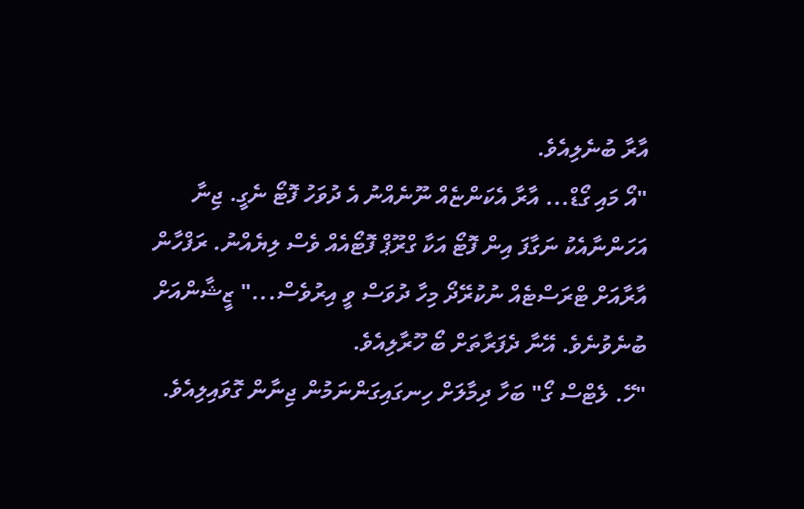އާރާ ބުނެލިއެވެ.
"އޯ މައި ގޯޑް... އާރާ އެކަންޏެއް ނޫނެއްނު އެ ދުވަހު ފޮޓޯ ނެގީ. ޖިނާ އަހަންނާއެކު ނަގާފަ އިން ފޮޓޯ އަކާ ގްރޫޕް ފޮޓޯއެއް ވެސް ލިޔެއްނު. ރަފްހާން އާރާއަށް ޓްރަސްޓެއް ނުކުރޭދޯ މިހާ ދުވަސް ވީ އިރުވެސް..." ޒީޝާންއަށް ބުނެވުނެވެ. އޭނާ ދެފަރާތަށް ބޯ ހޫރާލިއެވެ.
"ހޭ. ލެޓްސް ގޯ" ބަހާ ދިމާލަށް ހިނގައިގަންނަމުން ޖިނާން ގޮވައިލިއެވެ.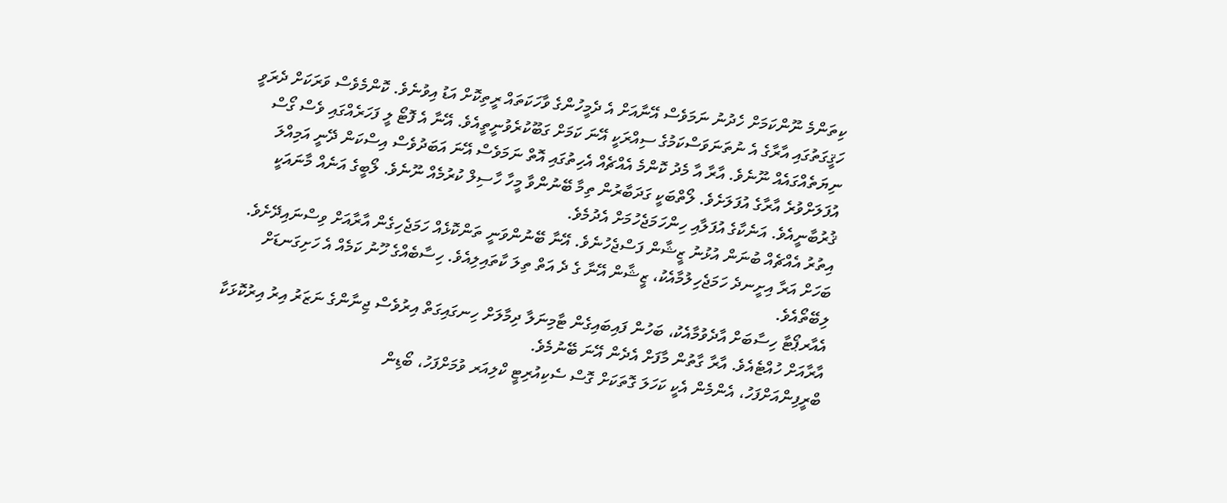ކިތަންމެ ނޫންކަމަށް ހެދުނު ނަމަވެސް އޭނާއަށް އެ ދެމީހުންގެ ވާހަކަތައް ރީތިކޮށް އަޑު އިވުނެވެ. ކޮންމެވެސް ވަރަކަށް ދެރަވީ ހަޤީގަތުގައި އާރާގެ އެ ނުތަނަވަސްކަމުގެ ސިއްރަކީ އޭނަ ކަމަށް ގަބޫކުރެވުނީތީއެވެ. އޭނާ އެ ފޮޓޯ ލީ ފަހަރެއްގައި ވެސް ގޯސް ނިޔަތެއްގައެއް ނޫނެވެ. އާރާ އާ މެދު ކޮންމެ އެއްޗެއް އެހިތުގައި އޮތް ނަމަވެސް އޭނަ އަބަދުވެސް އިސްކަން ދޭނީ އަމިއްލަ އުފަލަށްވުރެ އާރާގެ އުފަލަށެވެ. ލޯތްބަކީ ގަދަބާރުން ތިމާ ބޭނުންވާ މީހާ ހާސިލް ކުރުމެއް ނޫނެވެ. ލޯބީގެ އަނެއް މާނައަކީ ޤުރުބާނީއެވެ. އަނެކާގެ އުފަލާއި ހިންހަމަޖެހުމަށް އެދުމެވެ.
އިތުރު އެއްޗެއް ބުނަން އުޅުނު ޒީޝާން ފަސްޖެހުނެވެ. އޭނާ ބޭނުންވަނީ ތަންކޮޅެއް ހަމަޖެހިގެން އާރާއަށް ވިސްނައިދޭށެވެ.
ބަހަށް އަރާ އިށީނދެ ހަމަޖެހިލުމާއެކު، ޒީޝާން އޭނާ ގެ ދެ އަތް ތިލަ ކާތައިލިއެވެ. ހިސާބެއްގެ ހޫނު ކަމެއް އެ ހަށިގަނޑަށް ލިބޭތޯއެވެ.
އެއާރޕޯޓާ ހިސާބަށް އާދެވުމާއެކު، ބަހުން ފައިބައިގެން ޓާމިނަލާ ދިމާލަށް ހިނގައިގަތް އިރުވެސް ޖިނާންގެ ނަޒަރު އިރު އިރުކޮޅަކާ އާރާއަށް ހުއްޓެއެވެ. އާރާ ގާތުން މާފަށް އެދެން އޭނަ ބޭނުމެވެ.
ބްރީފިންއަށްފަހު، އެންމެން އެކީ ކަހަލަ ގޮތަކަށް ގޮސް ސެކިއުރިޓީ ކްލިއަރ ވުމަށްފަހު، ބޯޑިން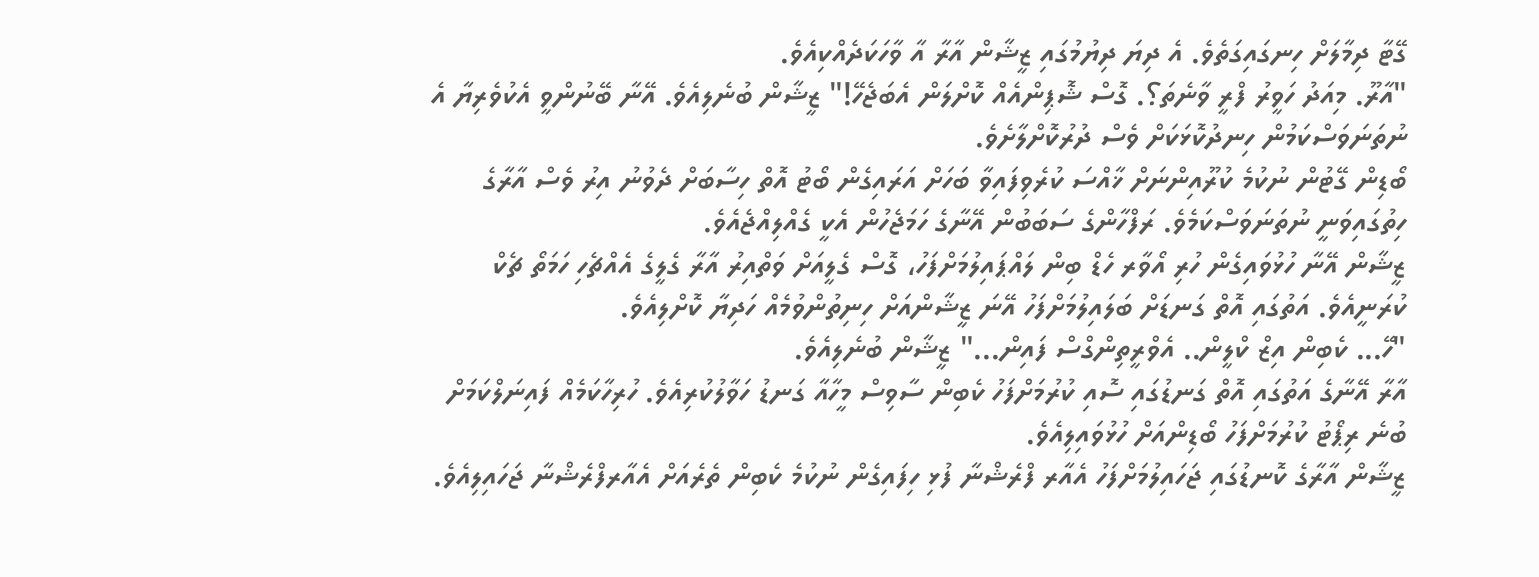ގޭޓާ ދިމާލަށް ހިނގައިގަތެވެ. އެ ދިޔަ ދިޔުމުގައި ޒީޝާން އާރާ އާ ވާހަކަދެއްކިއެވެ.
"އާރޫ. މިއަދު ހަވީރު ފްރީ ވާނެތަ؟. ގޮސް ޝޮޕިންއެއް ކޮށްލަން އެބަޖެހޭ!" ޒީޝާން ބުނެލިއެވެ. އޭނާ ބޭނުންވީ އެކުވެރިޔާ އެ ނުތަނަވަސްކަމުން ހިނދުކޮޅަކަށް ވެސް ދުރުކޮށްލާށެވެ.
ބޯޑިން ގޭޓުން ނުކުމެ ކުރޫއިންނަށް ޚާއްސަ ކުރެވިފައިވާ ބަހަށް އަރައިގެން ބޯޓު އޮތް ހިސާބަށް ދެވުނު އިރު ވެސް އާރާގެ ހިތުގައިވަނީ ނުތަނަވަސްކަމެވެ. ރަފްހާންގެ ސަބަބުން އޭނާގެ ހަމަޖެހުން އެކީ ގެއްލިއްޖެއެވެ.
ޒީޝާން އޭނާ ހުޅުވައިގެން ހުރި އޯވާރ ހެޑް ބިން ލައްޕައިލުމަށްފަހު، ގޮސް ގެލީއަށް ވަތްއިރު އާރާ ގެލީގެ އެއްޗެހި ހަމަތޯ ޗެކް ކުރަނީއެވެ. އަތުގައި އޮތް ގަނޑަށް ބަލައިލުމަށްފަހު އޭނަ ޒީޝާންއަށް ހިނިތުންވުމެއް ހަދިޔާ ކޮށްލިއެވެ.
"ހޭ... ކެބިން އިޒް ކްލީން.. އެވްރީތިންގްސް ފައިން..." ޒީޝާން ބުނެލިއެވެ.
އާރާ އޭނާގެ އަތުގައި އޮތް ގަނޑުގައި ސޮއި ކުރުމަށްފަހު ކެބިން ސާވިސް މީހާއާ ގަނޑު ހަވާލުކުރިއެވެ. ހުރިހާކަމެއް ފައިނަލްކަމަށް ބުނެ ރިޕޯޓު ކުރުމަށްފަހު ބޯޑިންއަށް ހުޅުވައިލިއެވެ.
ޒީޝާން އާރާގެ ކޮނޑުގައި ޖަހައިލުމަށްފަހު އެއާރ ފްރެޝްނާ ފުޅި ހިފައިގެން ނުކުމެ ކެބިން ތެރެއަށް އެއާރފްރެޝްނާ ޖަހައިލިއެވެ.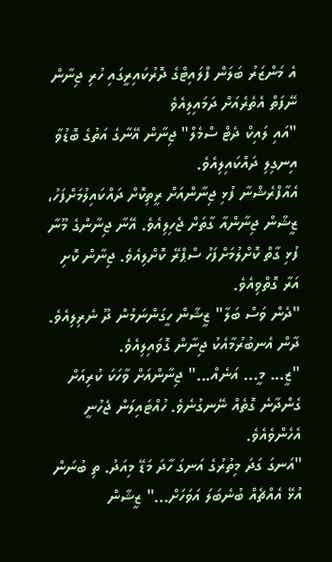އެ މަންޒަރު ބަލަން ފްލައިޓްގެ ދޮރުކައިރީގައި ހުރި ޖިނާން ނޭފަތް އެތެރެއަށް ދަމައިލިއެވެ
"އައި ލައިކް ދެޓް ސްމެލް" ޖިނާން އޭނާގެ އަތުގެ ބޮޑުވާ އިނގިލި ދައްކައިލިއެވެ.
އެއާފްރެޝްނާ ފުޅި ޖިނާންއަށް ރީތިކޮށް ދައްކައިލުމަށްފަހު، ޒީޝާން ޖިނާންއާ ގާތަށް ޖެހިލިއެވެ. އޭނާ ޖިނާންގެ މޫނާ ފުޅި ގާތް ކޮށްލުމަށްފަހު ސްޕްރޭ ކޮށްލިއެވެ. ޖިނާން ކޮށި އަރާ ގޮތްވިއެވެ.
"ދެން ވަސް ބަލާ" ޒީޝާން ހީގަންނަމުން ދޫ ނެރިލިއެވެ. ދާން އެނބުރުމާއެކު ޖިނާން ގޮވައިލިއެވެ.
"ޒީ... މީ... އަނެއް..." ޖިނާންއަށް ވާހަކަ ކުރިއަށް ގެންދާނެ ގޮތެއް ނޭނގުނެވެ. ހުއްޓައިލަން ޖެހުނީ އެހެންވެއެވެ.
"އަނގަ ގަދަ މިތުރުގެ އަނގަ ހާދަ މަޑޭ މިއަދު. ތި ބުނަން އުޅޭ އެއްޗެއް ބުނެބަލަ އަވަހަށް..." ޒީޝާން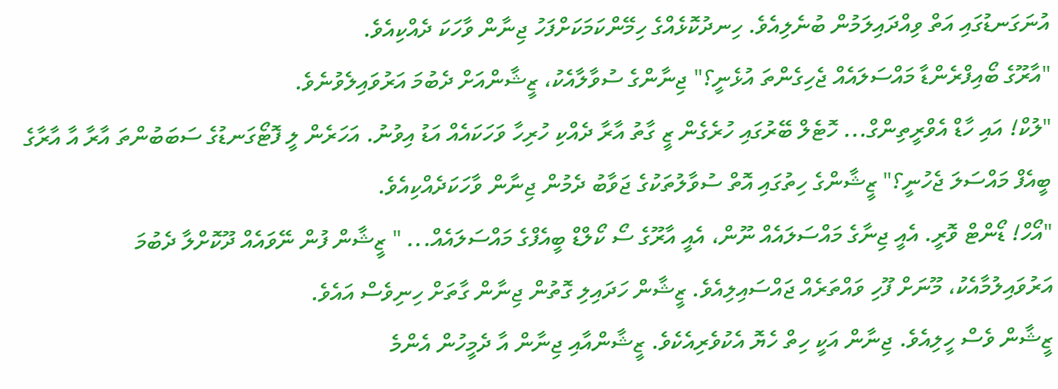އުނަގަނޑުގައި އަތް ވިއްދައިލަމުން ބުނެލިއެވެ. ހިނދުކޮޅެއްގެ ހިމޭންކަމަކަށްފަހު ޖިނާން ވާހަކަ ދެއްކިއެވެ.
"އާރޫގެ ބޯއިފްރެންޑާ މައްސަލައެއް ޖެހިގެންތަ އުޅެނީ؟" ޖިނާންގެ ސުވާލާއެކު، ޒީޝާންއަށް ދެބުމަ އަރުވައިލެވުނެވެ.
"ލުކް! އައި ހާޑް އެވްރީތިންގް... ހޮޓެލް ބޭރުގައި ހުރެގެން ޒީ ގާތު އާރާ ދެއްކި ހުރިހާ ވަހަކައެއް އަޑު އިވުނު. އަހަރެން ލީ ފޮޓޯގަނޑުގެ ސަބަބުންތަ އާރާ އާ އާރާގެ ބީއެފް މައްސަލަ ޖެހުނީ؟" ޒީޝާންގެ ހިތުގައި އޮތް ސުވާލުތަކުގެ ޖަވާބު ދެމުން ޖިނާން ވާހަކަދެއްކިއެވެ.
"އޯހް! ޑޯންޓް ވޮރީ. އެއީ ޖިނާގެ މައްސަލައެއް ނޫން، އެއީ އާރޫގެ ސޯ ކޯލްޑް ބީއެފްގެ މައްސަލައެއް... " ޒީޝާން ފުން ނޭވައެއް ދޫކޮށްލާ ދެބުމަ އަރުވައިލުމާއެކު، މޫނަށް ފޫހި ވައްތަރެއް ޖައްސައިލިއެވެ. ޒީޝާން ހަދައިލި ގޮތުން ޖިނާން ގާތަށް ހިނިވެސް އައެވެ.
ޒީޝާން ވެސް ހީލިއެވެ. ޖިނާން އަކީ ހިތް ހެޔޮ އެކުވެރިއެކެވެ. ޒީޝާންއާއި ޖިނާން އާ ދެމީހުން އެންމެ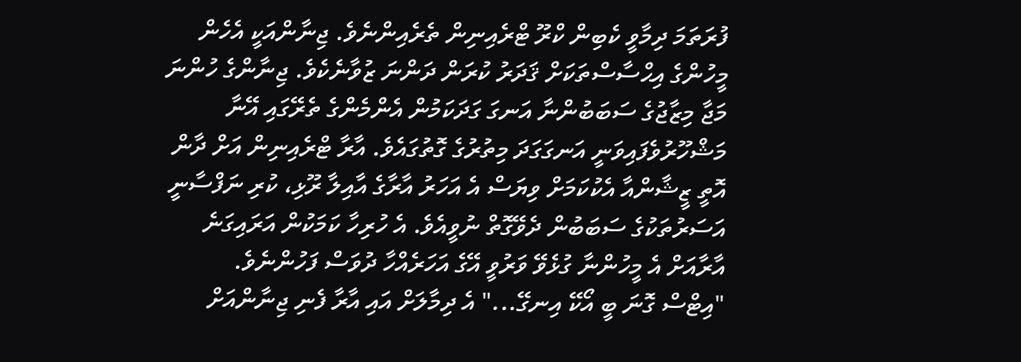ފުރަތަމަ ދިމާވީ ކެބިން ކްރޫ ޓްރެއިނިން ތެރެއިންނެވެ. ޖިނާންއަކީ އެހެން މީހުންގެ އިޙްސާސްތަކަށް ޤަދަރު ކުރަން ދަންނަ ޒުވާނެކެވެ. ޖިނާންގެ ހުންނަ މަޖާ މިޒާޖުގެ ސަބަބުންނާ އަނގަ ގަދަކަމުން އެންމެންގެ ތެރޭގައި އޭނާ މަޝްހޫރުވެފައިވަނީ އަނގަގަދަ މިތުރުގެ ގޮތުގައެވެ. އާރާ ޓްރެއިނިން އަށް ދާން އޮތީ ޒީޝާންއާ އެކުކަމަށް ވިޔަސް އެ އަހަރު އާރާގެ އާއިލާ ރޫޅި، ކުރި ނަފްސާނީ އަސަރުތަކުގެ ސަބަބުން ދެވޭގޮތް ނުވީއެވެ. އެ ހުރިހާ ކަމަކުން އަރައިގަނެ އާރާއަށް އެ މީހުންނާ ގުޅެވޭ ވަރުވީ އޭގެ އަހަރެއްހާ ދުވަސް ފަހުންނެވެ.
"އިޓްސް ގޮނަ ބީ އޯކޭ އިނގޭ..." އެ ދިމާލަށް އައި އާރާ ފެނި ޖިނާންއަށް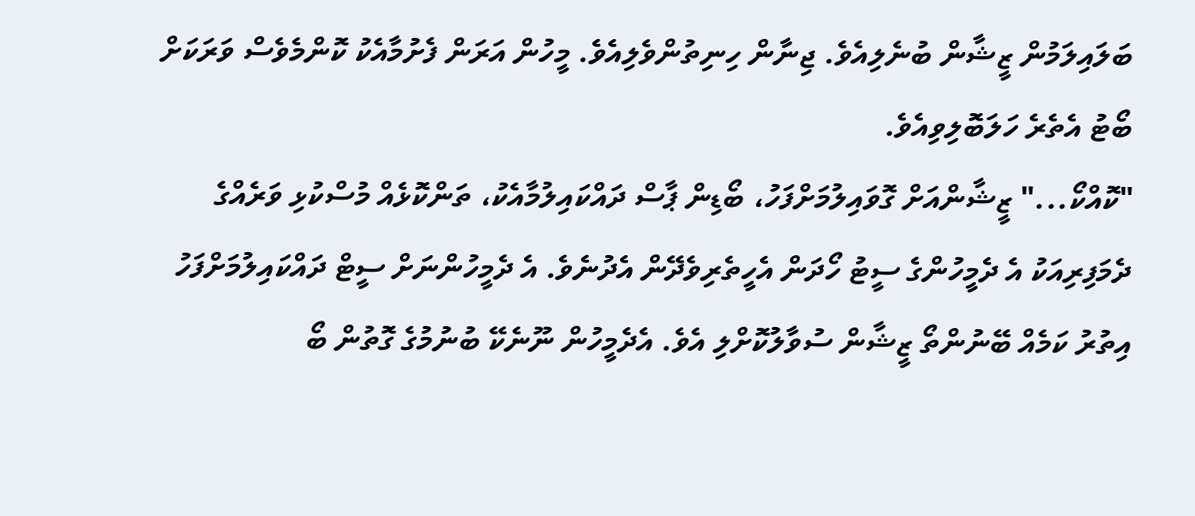ބަލައިލަމުން ޒީޝާން ބުނެލިއެވެ. ޖިނާން ހިނިތުންވެލިއެވެ. މީހުން އަރަން ފެށުމާއެކު ކޮންމެވެސް ވަރަކަށް ބޯޓު އެތެރެ ހަލަބޮލިވިއެވެ.
"ކޮއްކޯ..." ޒީޝާންއަށް ގޮވައިލުމަށްފަހު، ބޯޑިން ޕާސް ދައްކައިލުމާއެކު، ތަންކޮޅެއް މުސްކުޅި ވަރެއްގެ ދެމަފިރިއަކު އެ ދެމީހުންގެ ސީޓު ހޯދަން އެހީތެރިވެދޭން އެދުނެވެ. އެ ދެމީހުންނަށް ސީޓް ދައްކައިލުމަށްފަހު އިތުރު ކަމެއް ބޭނުންތޯ ޒީޝާން ސުވާލުކޮށްލި އެވެ. އެދެމީހުން ނޫނެކޭ ބުނުމުގެ ގޮތުން ބޯ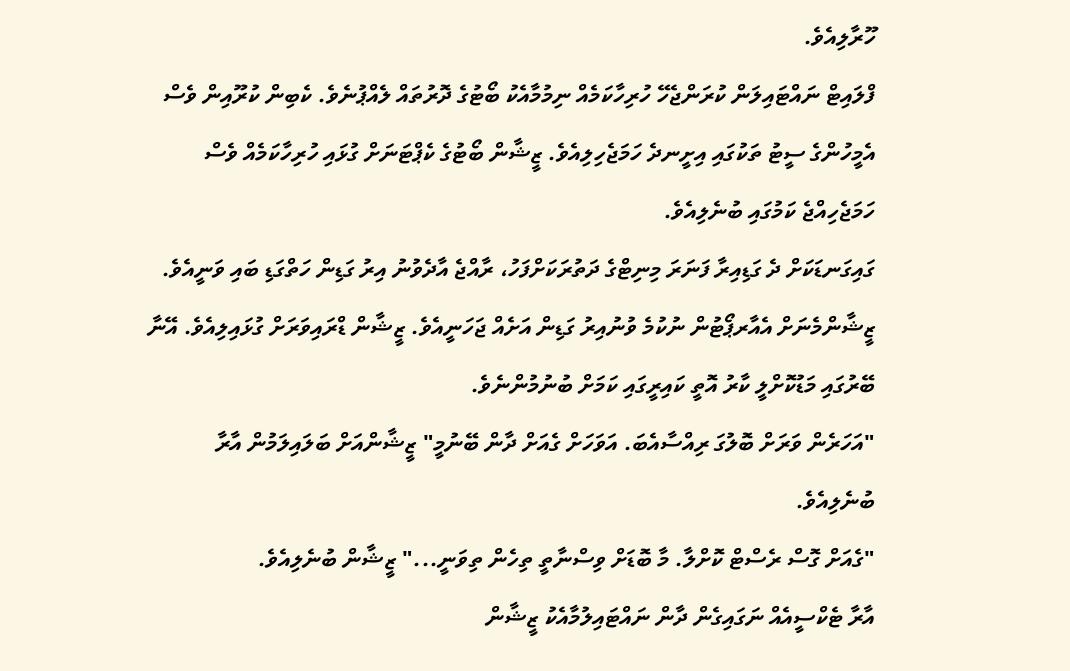ހޫރާލިއެވެ.
ފްލައިޓް ނައްޓައިލަން ކުރަންޖެހޭ ހުރިހާކަމެއް ނިމުމާއެކު ބޯޓުގެ ދޮރުތައް ލެއްޕުނެވެ. ކެބިން ކުރޫއިން ވެސް އެމީހުންގެ ސީޓު ތަކުގައި އިށީނދެ ހަމަޖެހިލިއެވެ. ޒީޝާން ބޯޓުގެ ކެޕްޓަނަށް ގުޅައި ހުރިހާކަމެއް ވެސް ހަމަޖެހިއްޖެ ކަމުގައި ބުނެލިއެވެ.
ގައިގަނޑަކަށް ދެ ގަޑިއިރާ ފަނަރަ މިނިޓްގެ ދަތުރަކަށްފަހު، ރާއްޖެ އާދެވުނު އިރު ގަޑިން ހަތްގަޑި ބައި ވަނީއެވެ.
ޒީޝާންމެނަށް އެއާރޕޯޓުން ނުކުމެ ވުނުއިރު ގަޑިން އަށެއް ޖަހަނީއެވެ. ޒީޝާން ޑްރައިވަރަށް ގުޅައިލިއެވެ. އޭނާ ބޭރުގައި މަޑުކޮށްލީ ކާރު އޮތީ ކައިރީގައި ކަމަށް ބުނުމުންނެވެ.
"އަހަރެން ވަރަށް ބޮލުގަ ރިއްސާއެބަ. އަވަހަށް ގެއަށް ދާން ބޭނުމީ" ޒީޝާންއަށް ބަލައިލަމުން އާރާ ބުނެލިއެވެ.
"ގެއަށް ގޮސް ރެސްޓް ކޮށްލާ. މާ ބޮޑަށް ވިސްނާތީ ތިހެން ތިވަނީ..." ޒީޝާން ބުނެލިއެވެ.
އާރާ ޓެކްސީއެއް ނަގައިގެން ދާން ނައްޓައިލުމާއެކު ޒީޝާން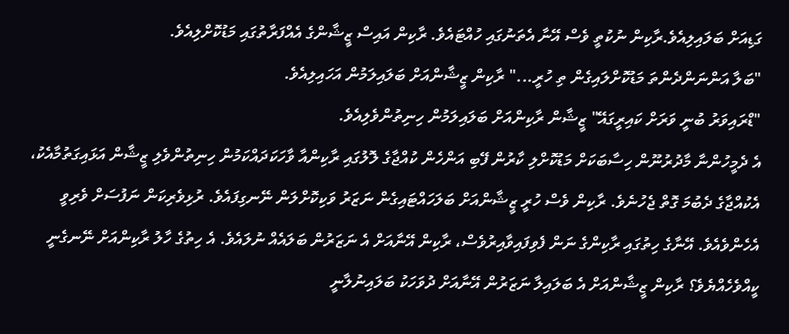ގަޑިއަށް ބަލައިލިއެވެ.ރާކިން ނުކުތީ ވެސް އޭނާ އެތަނުގައި ހުއްޓައެވެ. ރާކިން އައިސް ޒީޝާންގެ އެއްފަރާތުގައި މަޑުކޮށްލިއެވެ.
"ބަލާ އަންނަންދެންތަ މަޑުކޮށްލައިގެން ތި ހުރީ..." ރާކިން ޒީޝާންއަށް ބަލައިލަމުން އަހައިލިއެވެ.
"ޑްރައިވަރު ބުނީ ވަރަށް ކައިރީގައޭ" ޒީޝާން ރާކިންއަށް ބަލައިލަމުން ހިނިތުންވެލިއެވެ.
އެ ދެމީހުންނާ މާދުރުނޫން ހިސާބަކަށް މަޑުކޮށްލި ކާރުން ފޭބި އަންހެން ކުއްޖާގެ ލޮލުގައި ރާކިންއާ ވާހަކަދައްކަމުން ހިނިތުންވެލި ޒީޝާން އަޅައިގަތުމާއެކު، އެކުއްޖާގެ ދެބުމަ ގޮތް ޖެހުނެވެ. ރާކިން ވެސް ހުރީ ޒީޝާންއަށް ބަލަހައްޓައިގެން ނަޒަރު ވަކިކޮށްލަން ނޭނގިފައެވެ. ރުޅިވެރިކަން ނަފުސަށް ވެރިވީ އެހެންވެއެވެ. އޭނާގެ ހިތުގައި ރާކިންގެ ނަން ފެވިފައިވާއިރުވެސް، ރާކިން އޭނާއަށް އެ ނަޒަރުން ބަލައެއް ނުލައެވެ. އެ ހިތުގެ ހާލު ރާކިންއަށް ނޭނގެނީ ކީއްވެހެއްޔެވެ؟ ރާކިން ޒީޝާންއަށް އެ ބަލައިލާ ނަޒަރުން އޭނާއަށް ދުވަހަކު ބަލައިނުލާނީ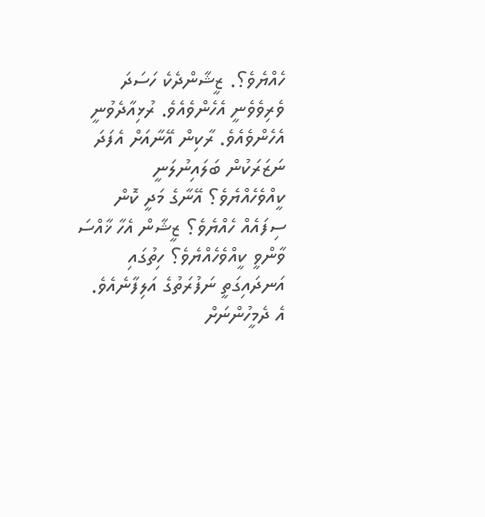ހެއްޔެވެ؟. ޒީޝާންދެކެ ހަސަދަ ވެރިވެވެނީ އެހެންވެއެވެ. ރުޅިއާދެވުނީ އެހެންވެއެވެ. ރާކިން އޭނާއަށް އެފަދަ ނަޒަރަކުން ބަލައިނުލަނީ ކީއްވެހެއްޔެވެ؟ އޭނާގެ މަދީ ކޮން ސިފައެއް ހެއްޔެވެ؟ ޒީޝާން އެހާ ޚާއްސަ ވާންވީ ކީއްވެހެއްޔެވެ؟ ހިތުގައި އަނދައިގަތީ ނަފުރަތުގެ އަލިފާނެއެވެ.
އެ ދެމީހުންނަށް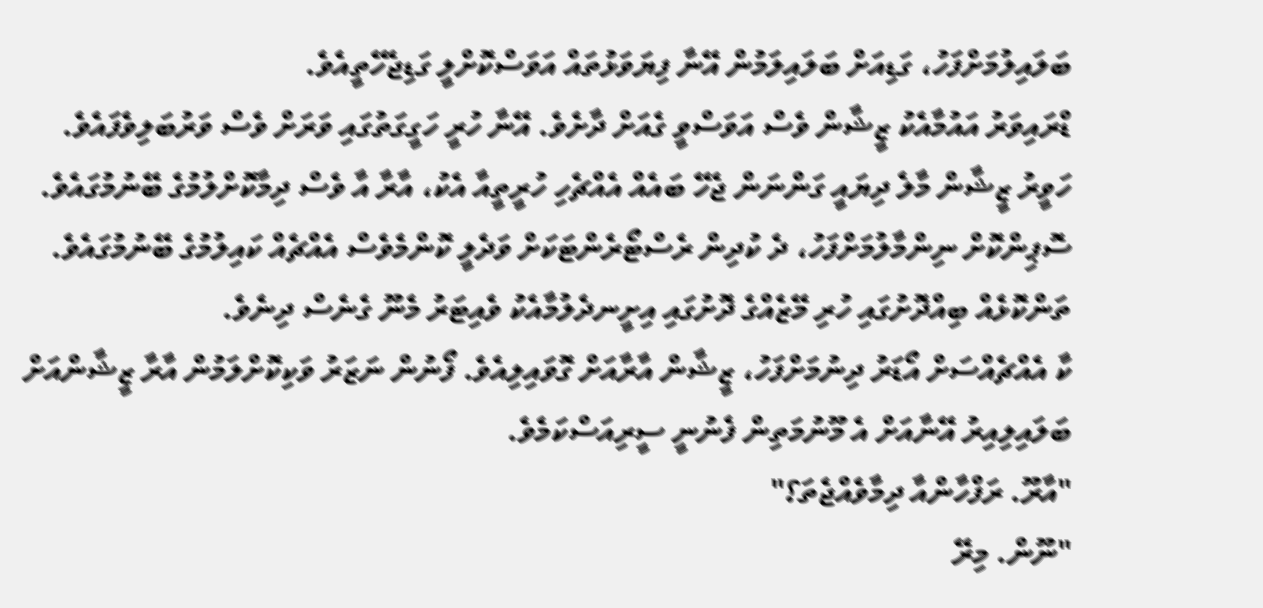ބަލައިލުމަށްފަހު، ގަޑިއަށް ބަލައިލަމުން އޭނާ ފިޔަވަޅުތައް އަވަސްކޮށްލީ ގަޑިޖެހޭތީއެވެ.
ޑްރައިވަރު އައުމާއެކު ޒީޝާން ވެސް އަވަސްވީ ގެއަށް ދާށެވެ. އޭނާ ހުރީ ހަގީގަތުގައި ވަރަށް ވެސް ވަރުބަލިވެފައެވެ.
ހަވީރު ޒީޝާން މާލެ ދިޔައީ ގަންނަން ޖެހޭ ބައެއް އެއްޗެހި ހުރީތީއާ އެކު، އާރާ އާ ވެސް ދިމާކޮށްލުމުގެ ބޭނުމުގައެވެ. ސޮޕިންކޮށް ނިންމާލުމަށްފަހު، ދެ ކުދިން ރެސްޓޯރެންޓަކަށް ވަދެލީ ކޮންމެވެސް އެއްޗެއް ކައިލުމުގެ ބޭނުމުގައެވެ. ތަންކޮޅެއް ބިއްދޮށުގައި ހުރި މޭޒެއްގެ ދޮށުގައި އިށީނދެލުމާއެކު ވެއިޓަރު މެނޫ ގެނެސް ދިނެވެ.
ކާ އެއްޗެއްސަށް އޯޑަރު ދިނުމަށްފަހު، ޒީޝާން އާރާއަށް ގޮވައިލިއެވެ. ފޯނުން ނަޒަރު ވަކިކޮށްލަމުން އާރާ ޒީޝާންއަށް ބަލައިލިއިރު އޭނާއަށް އެ މޫނުމަތިން ފެނުނީ ސީރިއަސްކަމެވެ.
"އާރޫ. ރަފްހާންއާ ދިމާވެއްޖެތަ؟"
"ނޫން. މިރޭ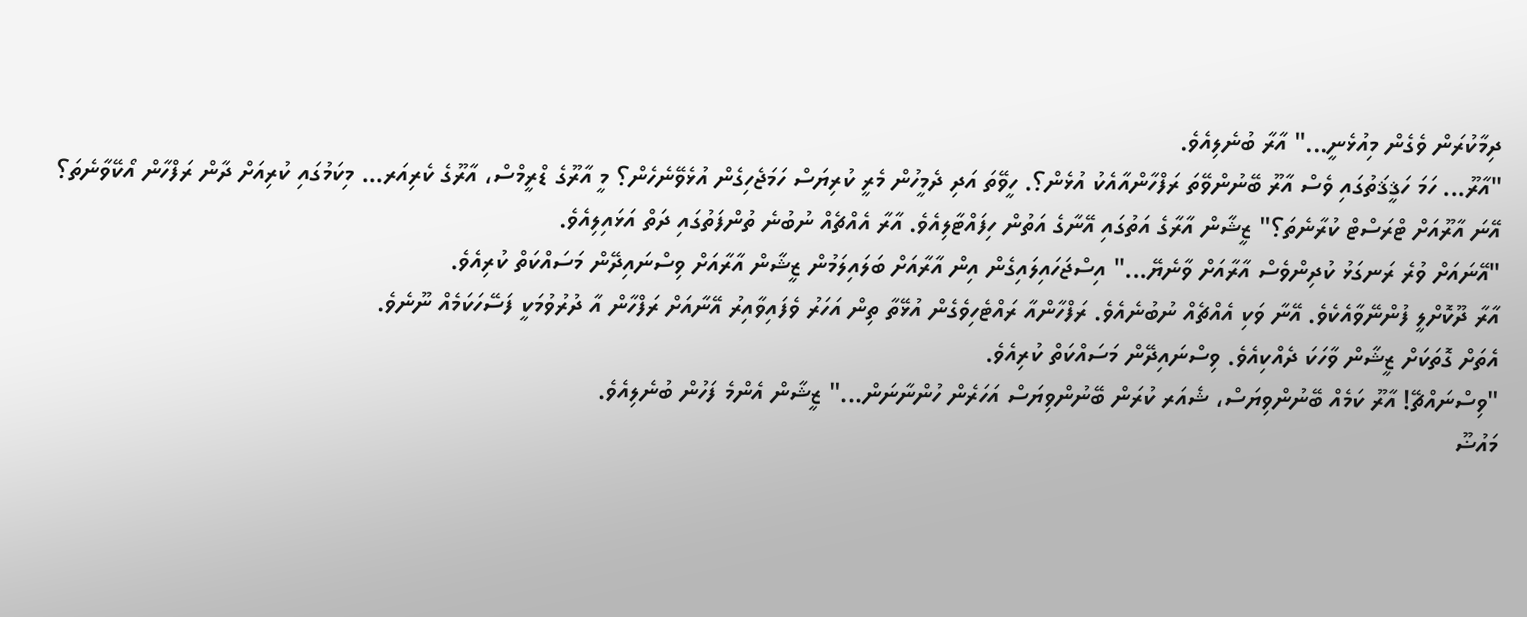ދިމާކުރަން ވެގެން މިއުޅެނީ..." އާރާ ބުނެލިއެވެ.
"އާރޫ... ހަމަ ހަޤީޤަތުގައި ވެސް އާރޫ ބޭނުންވޭތަ ރަފްހާންއާއެކު އުޅެން؟. ހީވޭތަ އަދި ދެމީހުން މެރީ ކުރިޔަސް ހަމަޖެހިގެން އުޅެވޭނެހެން؟ މީ އާރޫގެ ޑްރީމްސް، އާރޫގެ ކެރިއަރ... މިކަމުގައި ކުރިއަށް ދާން ރަފްހާން އޯކޭވާނެތަ؟ އޭނަ އާރޫއަށް ޓްރަސްޓް ކުރާނެތަ؟" ޒީޝާން އާރާގެ އަތުގައި އޭނާގެ އަތުން ހިފައްޓާލިއެވެ. އާރާ އެއްޗެއް ނުބުނެ ތުންފަތުގައި ދަތް އަޅައިލިއެވެ.
"އޭނައަށް ވުރެ ރަނގަޅު ކުދިންވެސް އާރާއަށް ވާނެޔޭ..." އިސްޖަހައިލައިގެން އިން އާރާއަށް ބަލައިލަމުން ޒީޝާން އާރާއަށް ވިސްނައިދޭން މަސައްކަތް ކުރިއެވެ.
އާރާ ދޫކޮށްލީ ފުންނޭވާއެކެވެ. އޭނާ ވަކި އެއްޗެއް ނުބުނެއެވެ. ރަފްހާންއާ ރައްޓެހިވެގެން އުޅޭތާ ތިން އަހަރު ވެފައިވާއިރު އޭނާއަށް ރަފްހާން އާ ދުރުވުމަކީ ފަސޭހަކަމެއް ނޫނެވެ.
އެތަށް ގޮތަކަށް ޒީޝާން ވާހަކަ ދެއްކިއެވެ. ވިސްނައިދޭން މަސައްކަތް ކުރިއެވެ.
"ވިސްނައްޗޭ! އާރޫ ކަމެއް ބޭނުންވިޔަސް، ޝެއަރ ކުރަން ބޭނުންވިޔަސް އަހަރެން ހުންނާނަން..." ޒީޝާން އެންމެ ފަހުން ބުނެލިއެވެ.
މައުޟޫ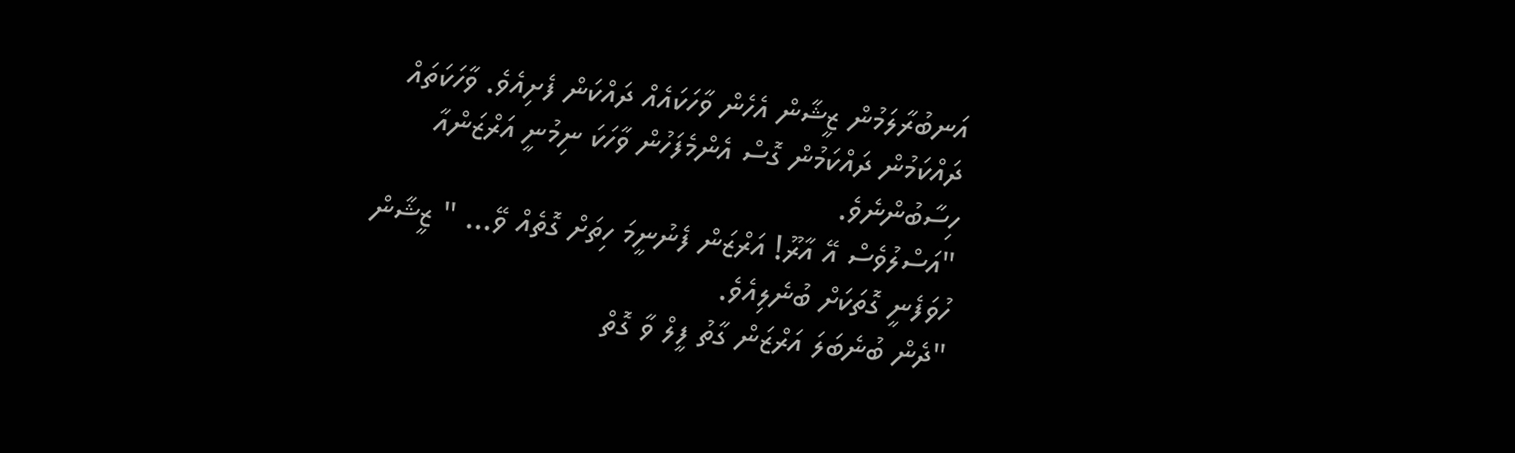އަނބުރާލަމުން ޒީޝާން އެހެން ވާހަކައެއް ދައްކަން ފެށިއެވެ. ވާހަކަތައް ދައްކަމުން ދައްކަމުން ގޮސް އެންމެފަހުން ވާހަކަ ނިމުނީ އަރްޒަންއާ ހިސާބުންނެވެ.
"އަސްލުވެސް އޭ އާރޫ! އަރްޒަން ފެނުނީމަ ހިތަށް ގޮތެއް ވޭ... " ޒީޝާން ހުވަފެނީ ގޮތަކަށް ބުނެލިއެވެ.
"ދެން ބުނެބަލަ އަރްޒަން ގާތު ފީލް ވާ ގޮތް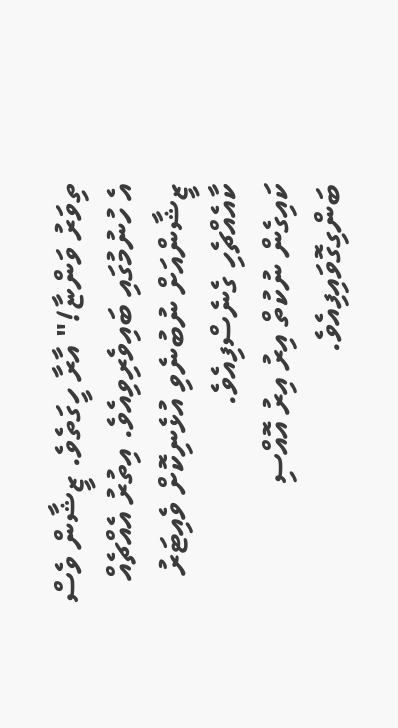ތިވަރު ވަންޏާ!" އާރާ ހީގަތެވެ. ޒީޝާން ވެސް އެ ހުނުމުގައި ބައިވެރިވިއެވެ. އިތުރު އެއްޗެއް ޒީޝާންއަށް ނުބުނެވި އުޅެނިކޮށް ވެއިޓަރު ކާއެއްޗެހި ގެނެސްފިއެވެ.
ކައިގެން ނުކުތް އިރު އިރު އޮއްސި ބަންގިގޮވައިފިއެވެ.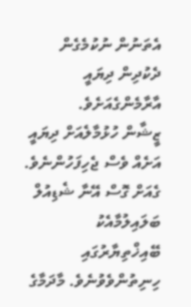އެތަނުން ނުކުމެގެން ދެކުދިން ދިޔައީ އާރާމެންގެއަށެވެ.
ޒީޝާން ހުޅުމާލެއަށް ދިޔައީ އަށެއް ވެސް ޖެހިފަހުންނެވެ.
ގެއަށް ގޮސް އޭނާ ޝެޑިއުލް ބަލައިލުމާއެކު ބޭއިޚްތިޔާރުގައި ހިނިތުންވެވުނެވެ. މާދަމާގެ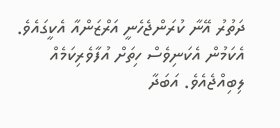ދަތުރު އޭނާ ކުރަންޖެހެނީ އަރްޒަންއާ އެކީގައެވެ.
އެކަމުން އެކަނިވެސް ހިތަށް އުފާވެރިކަމެއް ލިބިއްޖެއެވެ. އަބަދާ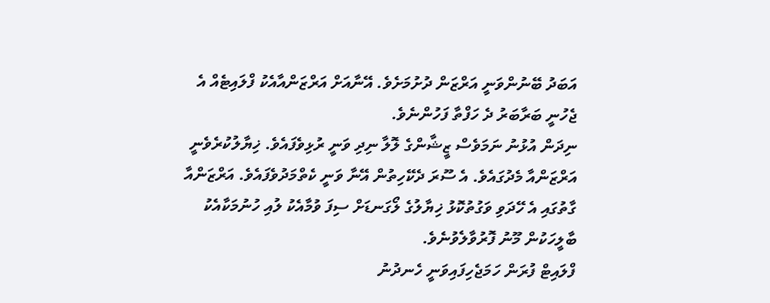އަބަދު ބޭނުންވަނީ އަރްޒަން ދުށުމަށެވެ. އޭނާއަށް އަރްޒަންއާއެކު ފްލައިޓެއް އެ ޖެހުނީ ބަރާބަރު ދެ ހަފްތާ ފަހުންނެވެ.
ނިދަން އުޅުނު ނަމަވެސް ޒީޝާންގެ ލޮލާ ނިދި ވަނީ ރުޅިވެފައެވެ. ޚިޔާލުކުރެވެނީ އަރްޒަންއާ މެދުގައެވެ. އެ ސޫރަ ދެކޭހިތުން އޭނާ ވަނީ ކެތްމަދުވެފައެވެ. އަރްޒަންއާ ގާތުގައި އެ ހޭދަވި ވަގުތުކޮޅު ޚިޔާލުގެ ލޯގަނޑަށް ސިފަ ވުމާއެކު ލުއި ހުނުމަކާއެކު ބާލީހަކުން މޫނު ފޮރުވާލެވުނެވެ.
ފްލައިޓް ފުރަން ހަމަޖެހިފައިވަނީ ހެނދުނު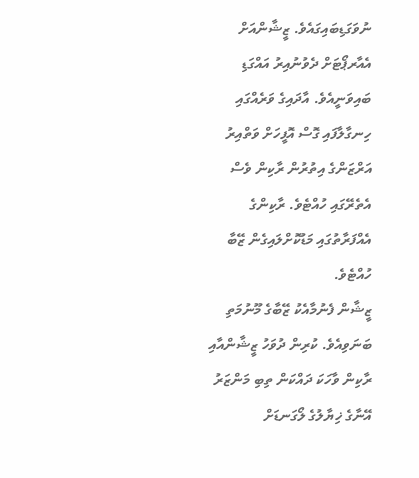ނުވަގަޑިބައިގައެވެ. ޒީޝާންއަށް އެއާރޕޯޓަށް ދެވުނުއިރު އައްގަޑި ބައިވަނީއެވެ. އާދައިގެ ވަރެއްގައި ހިނގާލާފައި ގޮސް އޮފީހަށް ވަތްއިރު އަރްޒަންގެ އިތުރުން ރާކިން ވެސް އެތެރޭގައި ހުއްޓެވެ. ރާކިންގެ އެއްފަރާތުގައި މަޑުކޮށްލައިގެން ޒޭބާ ހުއްޓެވެ.
ޒީޝާން ފެނުމާއެކު ޒޭބާގެ މޫނުމަތި ބަނަވިއެވެ. ކުރިން ދުވަހު ޒީޝާންއާއި ރާކިން ވާހަކަ ދައްކަން ތިބި މަންޒަރު އޭނާގެ ޚިޔާލުގެ ލޯގަނޑަށް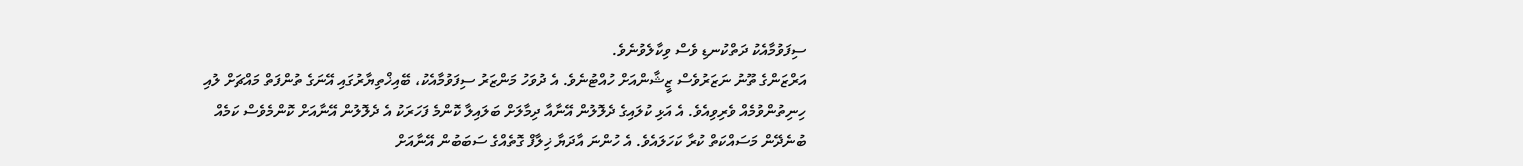ސިފަވުމާއެކު ދަތްކުނޑި ވެސް ވިކާލެވުނެވެ.
އަރްޒަންގެ ތޫނު ނަޒަރުވެސް ޒީޝާންއަށް ހުއްޓުނެވެ. އެ ދުވަހު މަންޒަރު ސިފަވުމާއެކު، ބޭއިޚްތިޔާރުގައި އޭނަގެ ތުންފަތް މައްޗަށް ލުއި ހިނިތުންވުމެއް ވެރިވިއެވެ. އެ އަޅި ކުލައިގެ ދެލޮލުން އޭނާއާ ދިމާލަށް ބަލައިލާ ކޮންމެ ފަހަރަކު އެ ދެލޮލުން އޭނާއަށް ކޮންމެވެސް ކަމެއް ބުނެދޭން މަސައްކަތް ކުރާ ކަހަލައެވެ. އެ ހުންނަ އާދަޔާ ޚިލާފް ގޮތެއްގެ ސަބަބުން އޭނާއަށް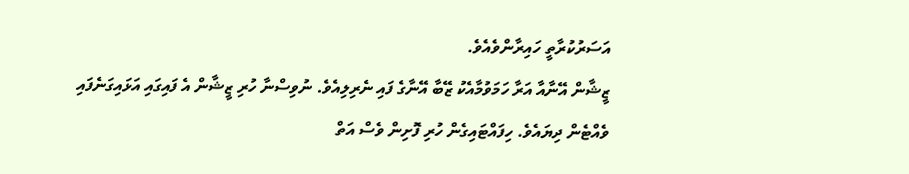އަސަރުކުރާތީ ހައިރާންވެއެވެ.
ޒީޝާން އޭނާއާ އަރާ ހަމަވުމާއެކު ޒޭބާ އޭނާގެ ފައި ނެރިލިއެވެ. ނުވިސްނާ ހުރި ޒީޝާން އެ ފައިގައި އަޅައިގަނެފައި ވެއްޓެން ދިޔައެވެ. ހިފައްޓައިގެން ހުރި ފޮށިން ވެސް އަތް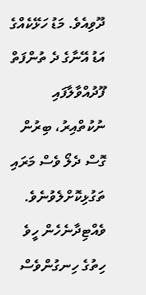ދޫވިއެވެ. މަޑު ހަޅޭކެއްގެ އަޑު އޭނާގެ ދެ ތުންފަތް ފޫދުއްވާލާފައި ނުކުތްއިރު، ބިރުން ގޮސް ދެލޯ ވެސް މަރައި ތަގުޅިކޮށްލެވުނެވެ. ވެއްޓިދާނެހެން ހީވެ ހިތުގެ ހިނގުންވެސް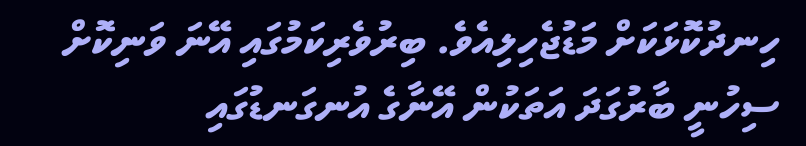ހިނދުކޮޅަކަށް މަޑުޖެހިލިއެވެ. ބިރުވެރިކަމުގައި އޭނަ ވަނިކޮށް ސިހުނީ ބާރުގަދަ އަތަކުން އޭނާގެ އުނގަނޑުގައި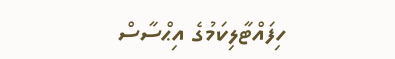ހިފައްޓާލިކަމުގެ އިޙްސާސް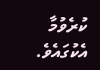ކުރެވުމާ އެކުގައެވެ.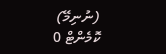(ނުނިމޭ)
ކޮމެންޓް 0